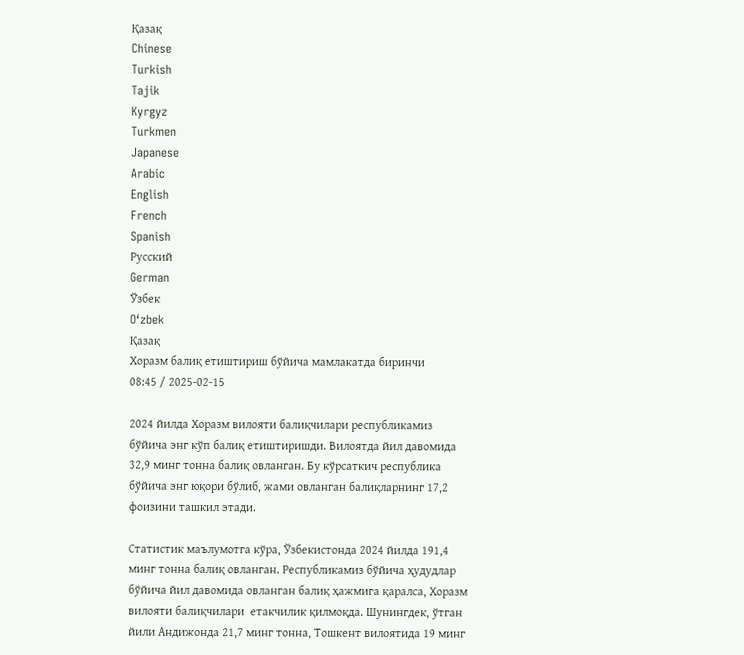Қазақ
Chinese
Turkish
Tajik
Kyrgyz
Turkmen
Japanese
Arabic
English
French
Spanish
Русский
German
Ўзбек
Oʻzbek
Қазақ
Хоразм балиқ етиштириш бўйича мамлакатда биринчи
08:45 / 2025-02-15

2024 йилда Хоразм вилояти балиқчилари республикамиз бўйича энг кўп балиқ етиштиришди. Вилоятда йил давомида 32,9 минг тонна балиқ овланган. Бу кўрсаткич республика бўйича энг юқори бўлиб, жами овланган балиқларнинг 17,2 фоизини ташкил этади.

Статистик маълумотга кўра, Ўзбекистонда 2024 йилда 191,4 минг тонна балиқ овланган. Республикамиз бўйича ҳудудлар бўйича йил давомида овланган балиқ ҳажмига қаралса, Хоразм вилояти балиқчилари  етакчилик қилмоқда. Шунингдек, ўтган йили Андижонда 21,7 минг тонна, Тошкент вилоятида 19 минг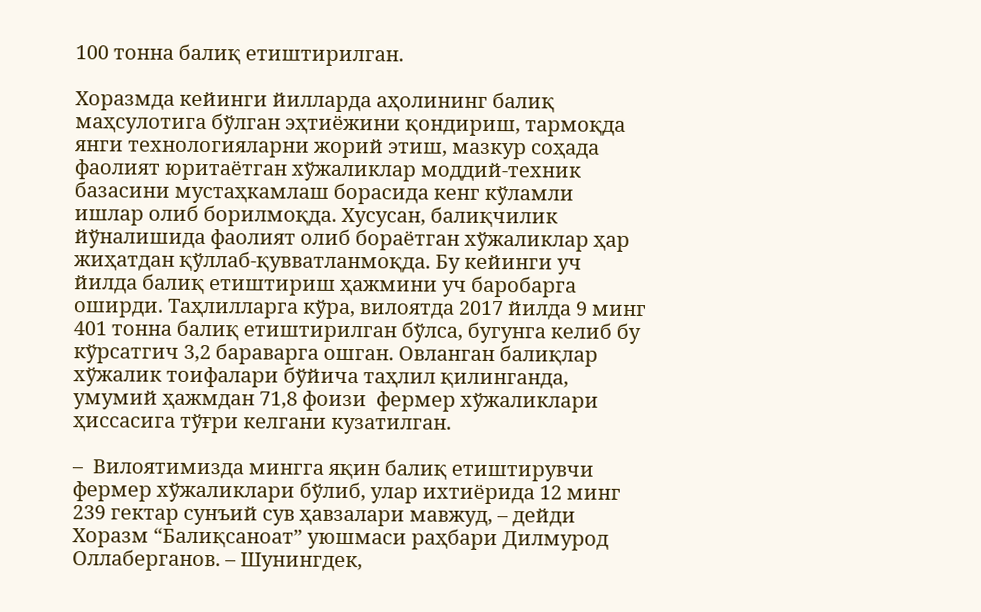100 тонна балиқ етиштирилган.

Хоразмда кейинги йилларда аҳолининг балиқ маҳсулотига бўлган эҳтиёжини қондириш, тармоқда янги технологияларни жорий этиш, мазкур соҳада фаолият юритаётган хўжаликлар моддий-техник базасини мустаҳкамлаш борасида кенг кўламли ишлар олиб борилмоқда. Хусусан, балиқчилик йўналишида фаолият олиб бораётган хўжаликлар ҳар жиҳатдан қўллаб-қувватланмоқда. Бу кейинги уч йилда балиқ етиштириш ҳажмини уч баробарга оширди. Таҳлилларга кўра, вилоятда 2017 йилда 9 минг 401 тонна балиқ етиштирилган бўлса, бугунга келиб бу кўрсатгич 3,2 бараварга ошган. Овланган балиқлар хўжалик тоифалари бўйича таҳлил қилинганда, умумий ҳажмдан 71,8 фоизи  фермер хўжаликлари ҳиссасига тўғри келгани кузатилган.

–  Вилоятимизда мингга яқин балиқ етиштирувчи фермер хўжаликлари бўлиб, улар ихтиёрида 12 минг 239 гектар сунъий сув ҳавзалари мавжуд, – дейди Хоразм “Балиқсаноат” уюшмаси раҳбари Дилмурод Оллаберганов. – Шунингдек,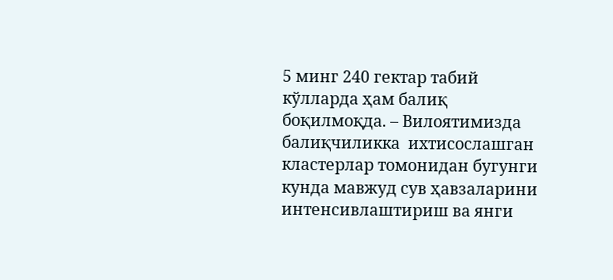5 минг 240 гектар табий кўлларда ҳам балиқ боқилмоқда. – Вилоятимизда балиқчиликка  ихтисослашган  кластерлар томонидан бугунги кунда мавжуд сув ҳавзаларини интенсивлаштириш ва янги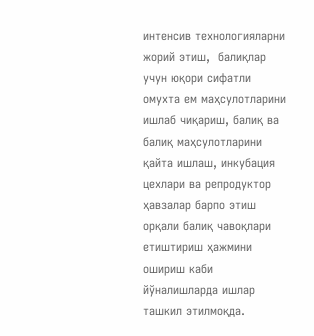интенсив технологияларни жорий этиш,  балиқлар учун юқори сифатли омухта ем маҳсулотларини ишлаб чиқариш, балиқ ва балиқ маҳсулотларини қайта ишлаш, инкубация цехлари ва репродуктор ҳавзалар барпо этиш орқали балиқ чавоқлари етиштириш ҳажмини ошириш каби йўналишларда ишлар ташкил этилмоқда.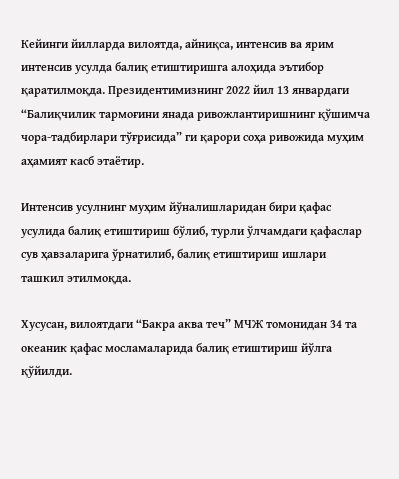Кейинги йилларда вилоятда, айниқса, интенсив ва ярим интенсив усулда балиқ етиштиришга алоҳида эътибор қаратилмоқда. Президентимизнинг 2022 йил 13 январдаги “Балиқчилик тармоғини янада ривожлантиришнинг қўшимча чора-тадбирлари тўғрисида” ги қарори соҳа ривожида муҳим аҳамият касб этаётир.

Интенсив усулнинг муҳим йўналишларидан бири қафас усулида балиқ етиштириш бўлиб, турли ўлчамдаги қафаслар сув ҳавзаларига ўрнатилиб, балиқ етиштириш ишлари ташкил этилмоқда.

Хусусан, вилоятдаги “Бакра аква теч” МЧЖ томонидан 34 та океаник қафас мосламаларида балиқ етиштириш йўлга қўйилди.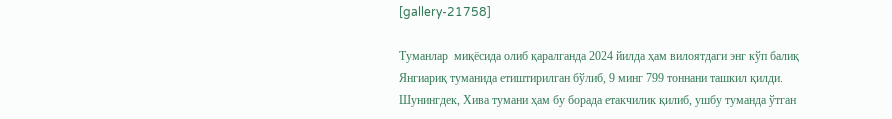[gallery-21758]

Туманлар  миқёсида олиб қаралганда 2024 йилда ҳам вилоятдаги энг кўп балиқ Янгиариқ туманида етиштирилган бўлиб, 9 минг 799 тоннани ташкил қилди. Шунингдек, Хива тумани ҳам бу борада етакчилик қилиб, ушбу туманда ўтган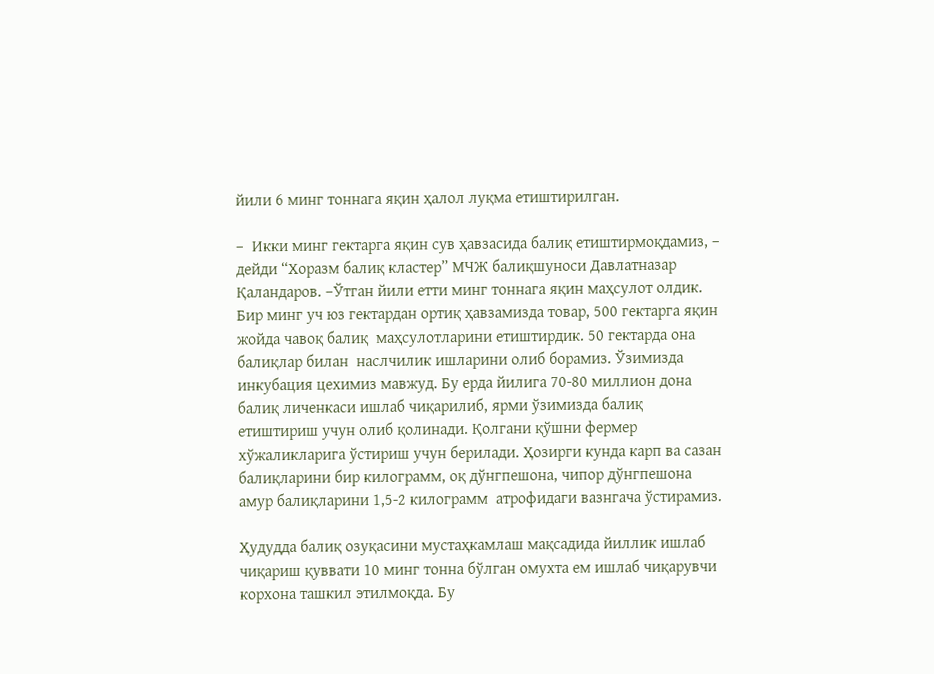йили 6 минг тоннага яқин ҳалол луқма етиштирилган.

–  Икки минг гектарга яқин сув ҳавзасида балиқ етиштирмоқдамиз, – дейди “Хоразм балиқ кластер” МЧЖ балиқшуноси Давлатназар Қаландаров. –Ўтган йили етти минг тоннага яқин маҳсулот олдик.  Бир минг уч юз гектардан ортиқ ҳавзамизда товар, 500 гектарга яқин жойда чавоқ балиқ  маҳсулотларини етиштирдик. 50 гектарда она балиқлар билан  наслчилик ишларини олиб борамиз. Ўзимизда инкубация цехимиз мавжуд. Бу ерда йилига 70-80 миллион дона балиқ личенкаси ишлаб чиқарилиб, ярми ўзимизда балиқ етиштириш учун олиб қолинади. Қолгани қўшни фермер хўжаликларига ўстириш учун берилади. Ҳозирги кунда карп ва сазан балиқларини бир килограмм, оқ дўнгпешона, чипор дўнгпешона  амур балиқларини 1,5-2 килограмм  атрофидаги вазнгача ўстирамиз.

Ҳудудда балиқ озуқасини мустаҳкамлаш мақсадида йиллик ишлаб чиқариш қуввати 10 минг тонна бўлган омухта ем ишлаб чиқарувчи корхона ташкил этилмоқда. Бу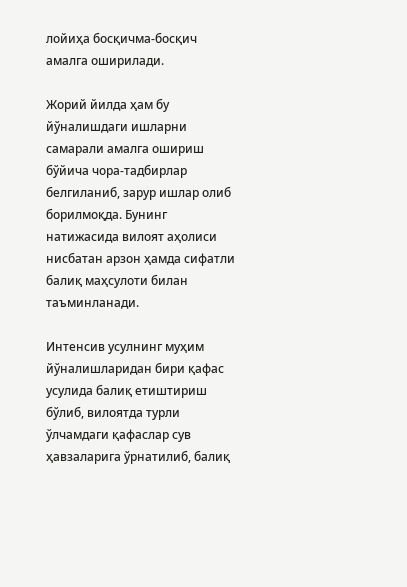лойиҳа босқичма-босқич амалга оширилади.

Жорий йилда ҳам бу йўналишдаги ишларни самарали амалга ошириш бўйича чора-тадбирлар белгиланиб, зарур ишлар олиб борилмоқда. Бунинг натижасида вилоят аҳолиси нисбатан арзон ҳамда сифатли балиқ маҳсулоти билан таъминланади.

Интенсив усулнинг муҳим йўналишларидан бири қафас усулида балиқ етиштириш бўлиб, вилоятда турли ўлчамдаги қафаслар сув ҳавзаларига ўрнатилиб, балиқ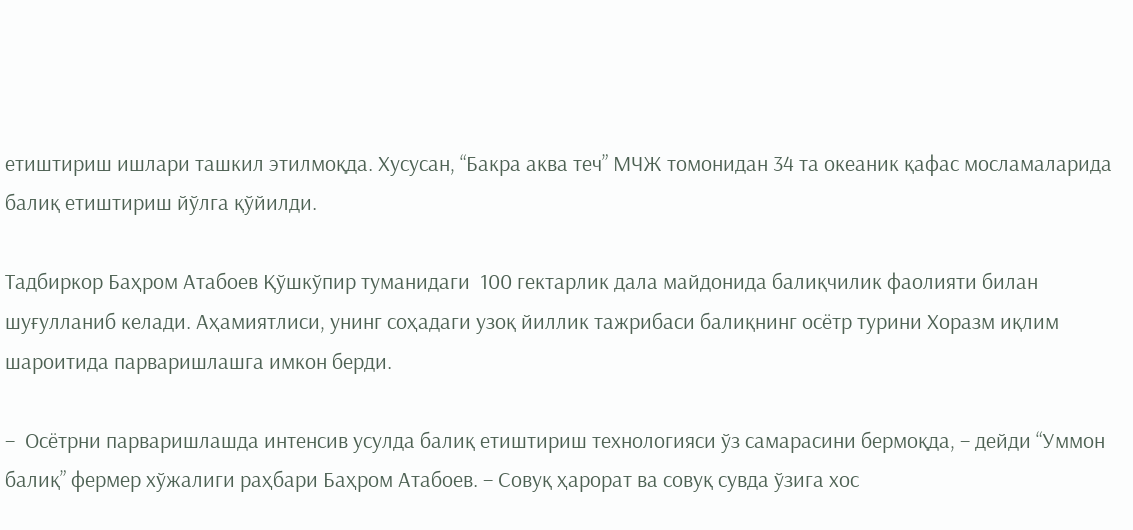етиштириш ишлари ташкил этилмоқда. Хусусан, “Бакра аква теч” МЧЖ томонидан 34 та океаник қафас мосламаларида балиқ етиштириш йўлга қўйилди.

Тадбиркор Баҳром Атабоев Қўшкўпир туманидаги  100 гектарлик дала майдонида балиқчилик фаолияти билан шуғулланиб келади. Аҳамиятлиси, унинг соҳадаги узоқ йиллик тажрибаси балиқнинг осётр турини Хоразм иқлим шароитида парваришлашга имкон берди.

–  Осётрни парваришлашда интенсив усулда балиқ етиштириш технологияси ўз самарасини бермоқда, – дейди “Уммон балиқ” фермер хўжалиги раҳбари Баҳром Атабоев. – Совуқ ҳарорат ва совуқ сувда ўзига хос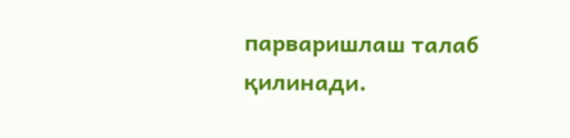парваришлаш талаб қилинади.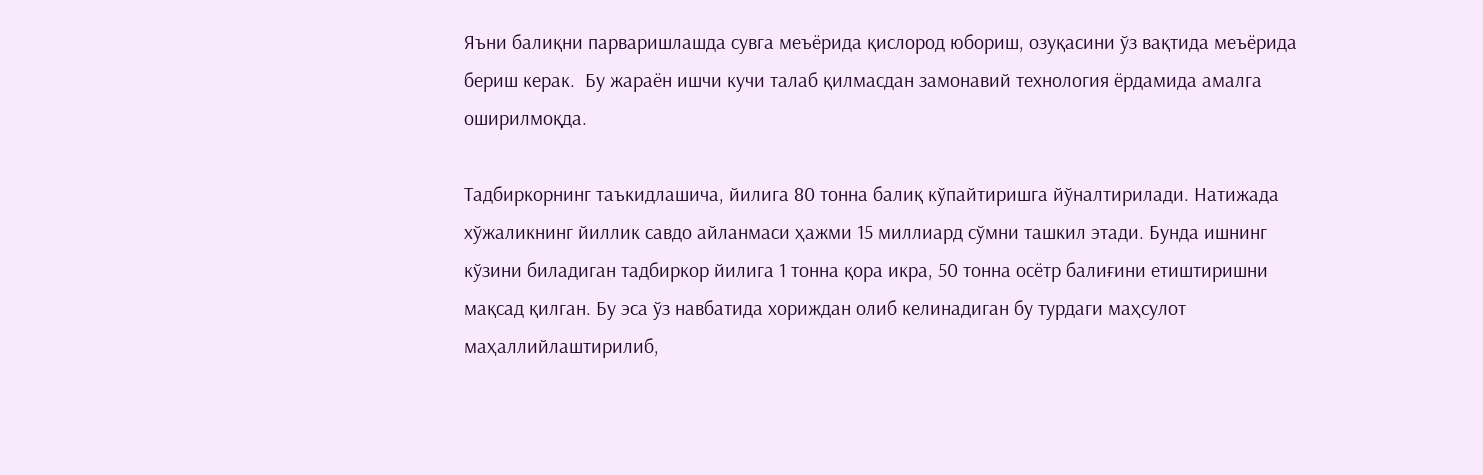Яъни балиқни парваришлашда сувга меъёрида қислород юбориш, озуқасини ўз вақтида меъёрида бериш керак.  Бу жараён ишчи кучи талаб қилмасдан замонавий технология ёрдамида амалга оширилмоқда.

Тадбиркорнинг таъкидлашича, йилига 80 тонна балиқ кўпайтиришга йўналтирилади. Натижада хўжаликнинг йиллик савдо айланмаси ҳажми 15 миллиард сўмни ташкил этади. Бунда ишнинг кўзини биладиган тадбиркор йилига 1 тонна қора икра, 50 тонна осётр балиғини етиштиришни мақсад қилган. Бу эса ўз навбатида хориждан олиб келинадиган бу турдаги маҳсулот маҳаллийлаштирилиб,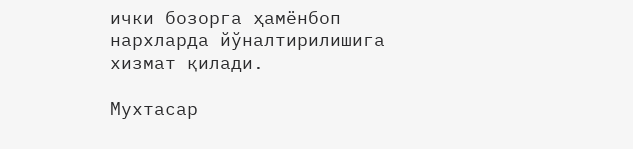ички бозорга ҳамёнбоп нархларда йўналтирилишига хизмат қилади.

Мухтасар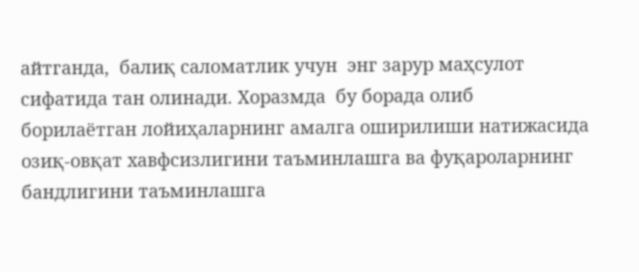айтганда,  балиқ саломатлик учун  энг зарур маҳсулот сифатида тан олинади. Хоразмда  бу борада олиб борилаётган лойиҳаларнинг амалга оширилиши натижасида озиқ-овқат хавфсизлигини таъминлашга ва фуқароларнинг бандлигини таъминлашга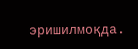эришилмоқда.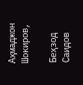Аҳмаджон Шокиров,

Беҳзод Саидов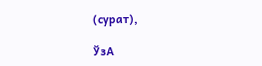(сурат),

ЎзА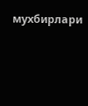мухбирлари